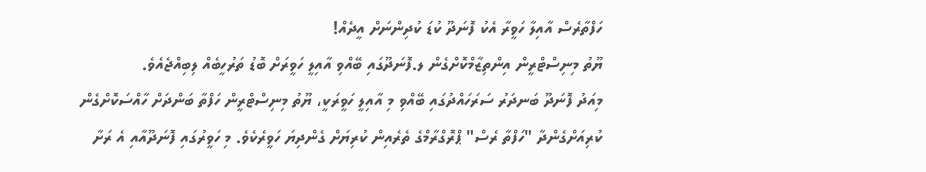ހަފްތާރެސް އާއިލާ ހަވީރާ އެކު ފޮނަދޫ ކުޑަ ކުދިންނަށް އީދެއް!
ޔޫތު މިނިސްޓްރީން އިންތިޒާމްކޮށްގެން ލ.ފޮނަދޫގައި ބޭއްވި އާއިލީ ހަވީރަށް ބޮޑު ތަރުހީބެއް ލިބިއްޖެއެވެ.
މިއަދު ފޮނަދޫ ބަނދަރު ސަރަހައްދުގައި ބޭއްވި މި އާއިލީ ހަވީރަކީ، ޔޫތު މިނިސްޓްރީން ހަފްތާ ބަންދަށް ހާއްސަކޮށްގެން ކުރިއަށްގެންދާ "ހަފްތާ ރެސް" ޕްރޮގްރާމްގެ ތެރެއިން ކުރިޔަށް ގެންދިޔަ ހަވީރެކެވެ. މި ހަވީރުގައި ފޮނަދޫއާއި އެ ރަށާ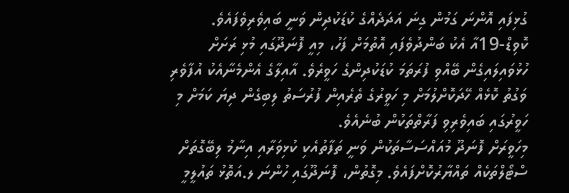ގުޅިފައި އޮންނަ ގަމުން ގިނަ އަދަދެއްގެ ކުޑަކުދިން ވަނީ ބައިވެރިވެފައެވެ.
ކޮވިޑް-19އާ އެކު ބަންދުވެފައި އޮތުމަށް ފަހު، މިއީ ފޮނަދޫގައި މުޅި ރަށަށް ހުޅުވައިލައިގެން ބޭއްވި ފުރަތަމަ ކުޑަކުދިންގެ ހަވީރެވެ. އާއިލާގެ އެންމެނާއެކު އުފާވެރި ވަގުތު ކޮޅެއް ހޭދަކޮށްލުމަށް މި ހަވީރުގެ ތެރެއިން ފުރުސަތު ލިބިގެން ދިޔަ ކަމަށް މި ހަވީރުގައި ބައިވެރިވި ފަރާތްތަކުން ބުނެއެވެ.
މިހަވީރަށް ފޮނަދޫ މުއައްސަސާތަކުން ވަނީ ތަފާތުއެކި ކުޅިވަރާއި އިނާމު ލިބޭގޮތަށް ސްޓޯލްތަކެއް ތައްޔާރުކޮށްފައެވެ. މިގޮތުން، ފޮނަދޫގައި ހުންނަ ލ.އަތޮޅު ތައުލީމީ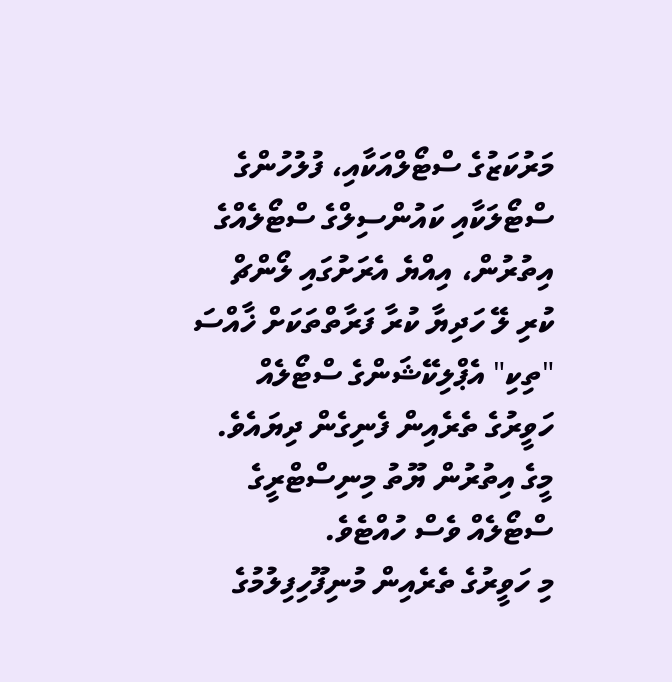މަރުކަޒުގެ ސްޓޯލްއަކާއި، ފުލުހުންގެ ސްޓޯލަކާއި ކައުންސިލްގެ ސްޓޯލެއްގެ އިތުރުން، އިއްޔެ އެރަށުގައި ލޯންޗް ކުރި ލޭ ހަދިޔާ ކުރާ ފަރާތްތަކަށް ޚާއްސަ "ތިކި" އެޕްލިކޭޝަންގެ ސްޓޯލެއް ހަވީރުގެ ތެރެއިން ފެނިގެން ދިޔައެވެ. މީގެ އިތުރުން ޔޫތު މިނިސްޓްރީގެ ސްޓޯލެއް ވެސް ހުއްޓެވެ.
މި ހަވީރުގެ ތެރެއިން މުނިފޫހިފިލުމުގެ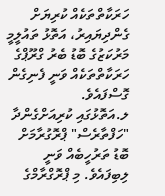ހަރަކާތްތަކެއް ކުރިޔަށް ގެންދިޔައިރު، އަތޮޅު ތައުލީމީ މަރުކަޒުގެ ބޮޑު ބެރު ގްރޫޕްގެ ހަރަކާތްތަކެއް ވަނީ ފެނިގެން ގޮސްފައެވެ.
ލ.އަތޮޅުގައި ކުރިއަށްގެންދާ "ހަފްތާރެސް" ޕްރޮގުރާމަށް ބޮޑު ތަރުހީބެއް ވަނީ ލިބިފައެވެ. މި ޕްރޮގްރާމްގެ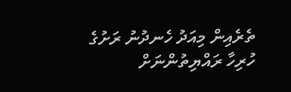ތެރެއިން މިއަދު ހެނދުނު ރަށުގެ ހުރިހާ ރައްޔިތުންނަށް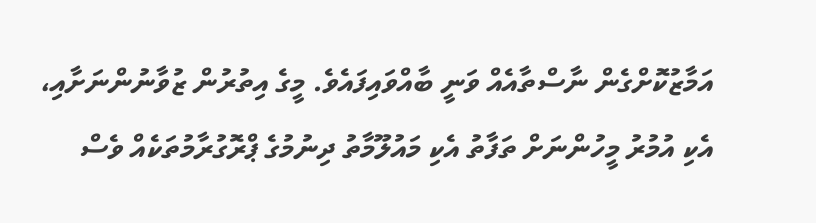އަމާޒުކޮށްގެން ނާސްތާއެއް ވަނީ ބާއްވައިފައެވެ. މީގެ އިތުރުން ޒުވާނުންނަށާއި، އެކި އުމުރު މީހުންނަށް ތަފާތު އެކި މައުލޫމާތު ދިނުމުގެ ޕްރޮގުރާމުތަކެއް ވެސް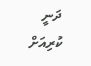ދަނީ ކުރިއަށް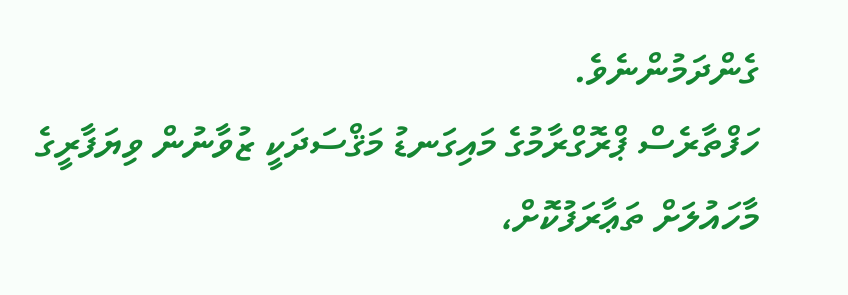ގެންދަމުންނެވެ.
ހަފްތާރެސް ޕްރޮގްރާމުގެ މައިގަނޑު މަޤްސަދަކީ ޒުވާނުން ވިޔަފާރީގެ މާހައުލަށް ތަޢާރަފުކޮށް،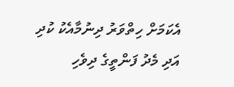އެކަމަށް ހިތްވަރު ދިނުމާއެކު ކުދި އަދި މެދު ފަންތީގެ ދިވެހި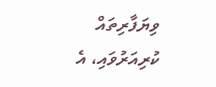ވިޔަފާރިތައް ކުރިއަރުވައި، އެ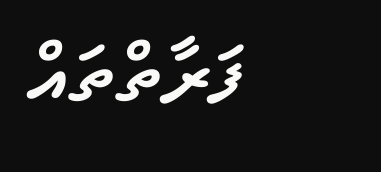ފަރާތްތައް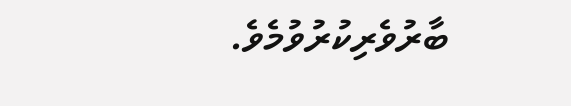ބާރުވެރިކުރުވުމެވެ.